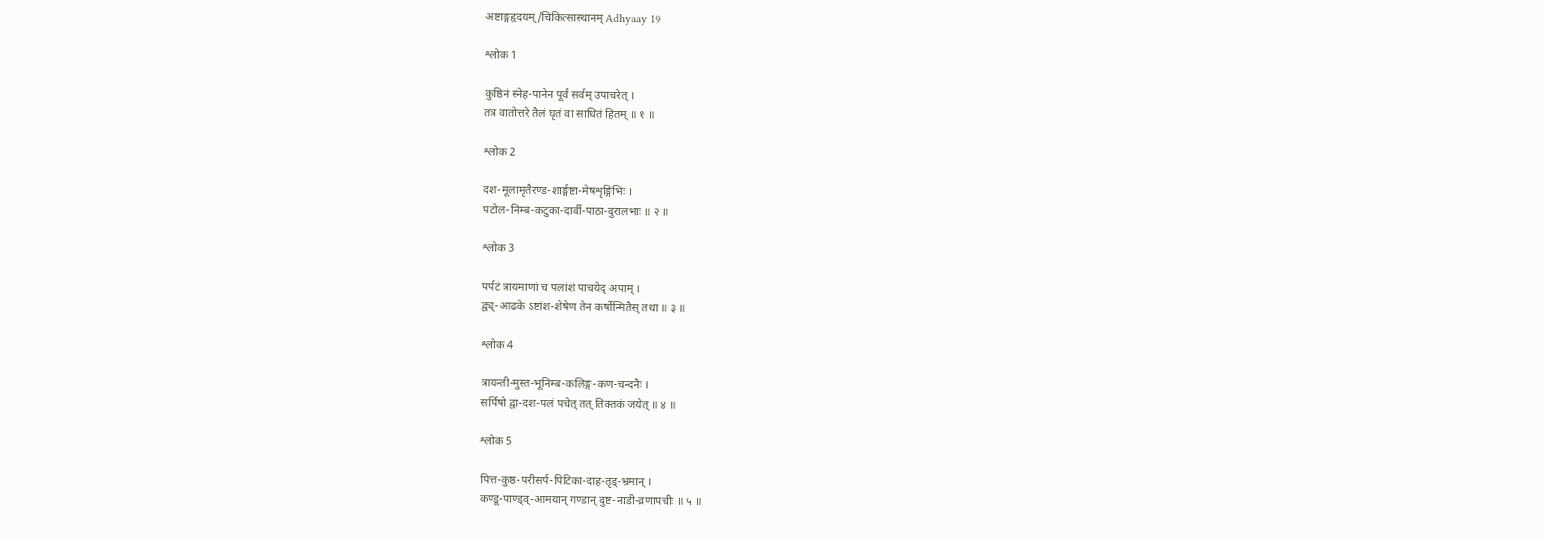अष्टाङ्गहृदयम्/चिकित्सास्थानम् Adhyaay 19

श्लोक 1

कुष्ठिनं स्नेह-पानेन पूर्वं सर्वम् उपाचरेत् ।
तत्र वातोत्तरे तैलं घृतं वा साधितं हितम् ॥ १ ॥

श्लोक 2

दश-मूलामृतैरण्ड-शार्ङ्गष्टा-मेषशृङ्गिभिः ।
पटोल-निम्ब-कटुका-दार्वी-पाठा-दुरालभाः ॥ २ ॥

श्लोक 3

पर्पटं त्रायमाणां च पलांशं पाचयेद् अपाम् ।
द्व्य्-आढके ऽष्टांश-शेषेण तेन कर्षोन्मितैस् तथा ॥ ३ ॥

श्लोक 4

त्रायन्ती-मुस्त-भूनिम्ब-कलिङ्ग-कण-चन्दनैः ।
सर्पिषो द्वा-दश-पलं पचेत् तत् तिक्तकं जयेत् ॥ ४ ॥

श्लोक 5

पित्त-कुष्ठ-परीसर्प-पिटिका-दाह-तृड्-भ्रमान् ।
कण्डू-पाण्ड्व्-आमयान् गण्डान् दुष्ट-नाडी-व्रणापचीः ॥ ५ ॥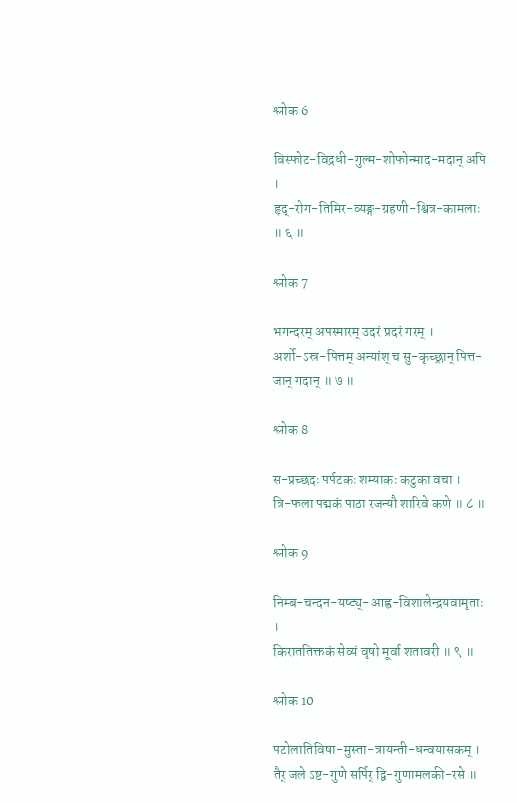श्लोक 6

विस्फोट-विद्रधी-गुल्म-शोफोन्माद-मदान् अपि ।
हृद्-रोग-तिमिर-व्यङ्ग-ग्रहणी-श्वित्र-कामलाः ॥ ६ ॥

श्लोक 7

भगन्दरम् अपस्मारम् उदरं प्रदरं गरम् ।
अर्शो-ऽस्र-पित्तम् अन्यांश् च सु-कृच्छ्रान् पित्त-जान् गदान् ॥ ७ ॥

श्लोक 8

स-प्रच्छदः पर्पटकः शम्याकः कटुका वचा ।
त्रि-फला पद्मकं पाठा रजन्यौ शारिवे कणे ॥ ८ ॥

श्लोक 9

निम्ब-चन्दन-यष्ट्य्-आह्व-विशालेन्द्रयवामृताः ।
किराततिक्तकं सेव्यं वृषो मूर्वा शतावरी ॥ ९ ॥

श्लोक 10

पटोलातिविषा-मुस्ता-त्रायन्ती-धन्वयासकम् ।
तैर् जले ऽष्ट-गुणे सर्पिर् द्वि-गुणामलकी-रसे ॥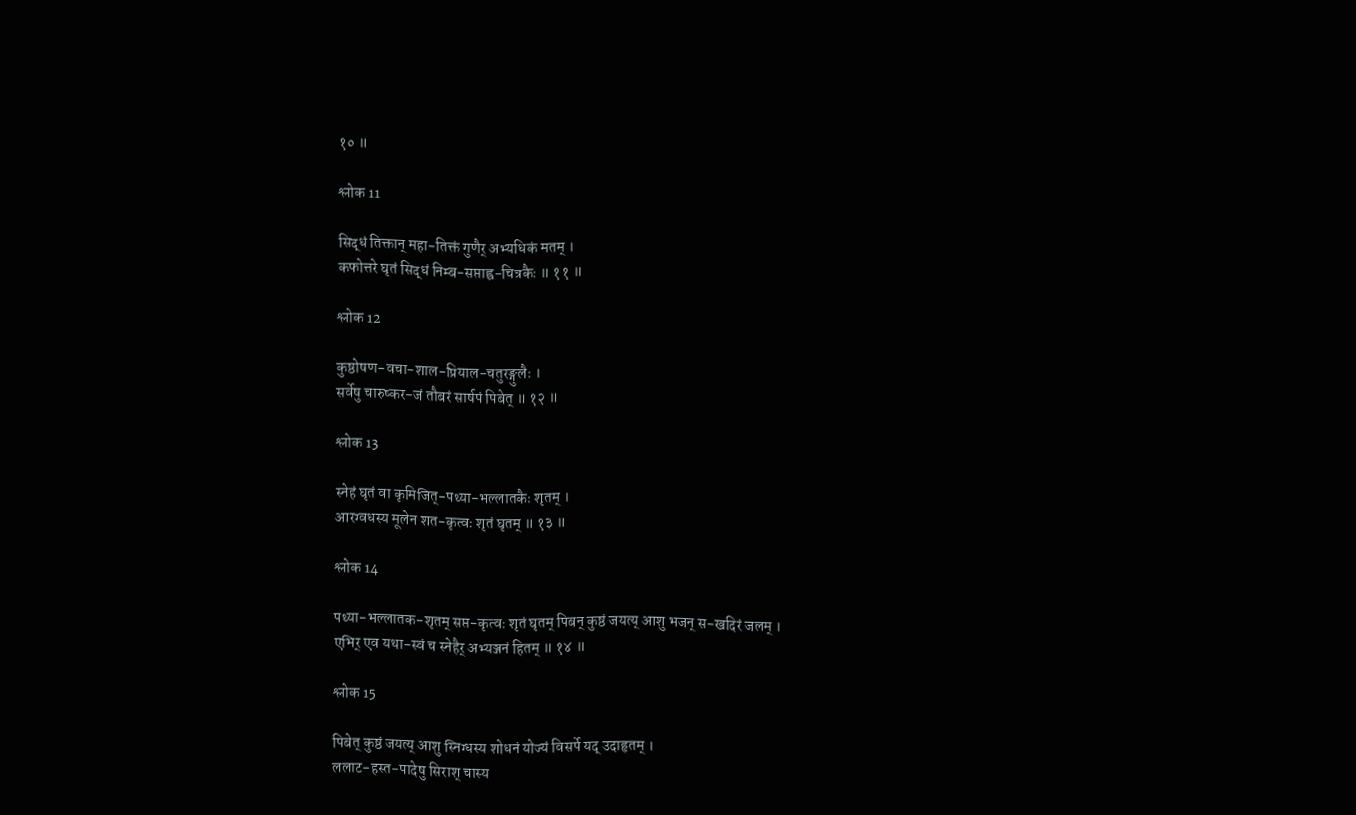१० ॥

श्लोक 11

सिद्धं तिक्तान् महा-तिक्तं गुणैर् अभ्यधिकं मतम् ।
कफोत्तरे घृतं सिद्धं निम्ब-सप्ताह्व-चित्रकैः ॥ ११ ॥

श्लोक 12

कुष्ठोषण-वचा-शाल-प्रियाल-चतुरङ्गुलैः ।
सर्वेषु चारुष्कर-जं तौबरं सार्षपं पिबेत् ॥ १२ ॥

श्लोक 13

स्नेहं घृतं वा कृमिजित्-पथ्या-भल्लातकैः शृतम् ।
आरग्वधस्य मूलेन शत-कृत्वः शृतं घृतम् ॥ १३ ॥

श्लोक 14

पथ्या-भल्लातक-शृतम् सप्त-कृत्वः शृतं घृतम् पिबन् कुष्ठं जयत्य् आशु भजन् स-खदिरं जलम् ।
एभिर् एव यथा-स्वं च स्नेहैर् अभ्यञ्जनं हितम् ॥ १४ ॥

श्लोक 15

पिबेत् कुष्ठं जयत्य् आशु स्निग्धस्य शोधनं योज्यं विसर्पे यद् उदाहृतम् ।
ललाट-हस्त-पादेषु सिराश् चास्य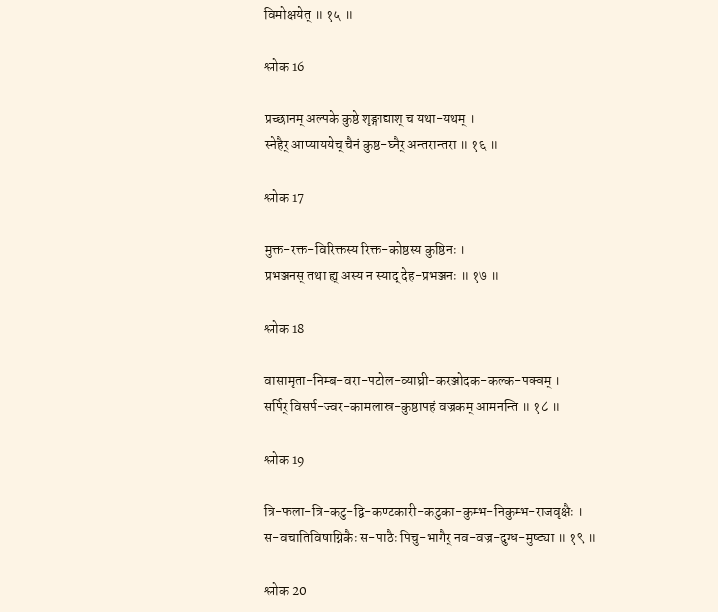विमोक्षयेत् ॥ १५ ॥

श्लोक 16

प्रच्छानम् अल्पके कुष्ठे शृङ्गाद्याश् च यथा-यथम् ।
स्नेहैर् आप्याययेच् चैनं कुष्ठ-घ्नैर् अन्तरान्तरा ॥ १६ ॥

श्लोक 17

मुक्त-रक्त-विरिक्तस्य रिक्त-कोष्ठस्य कुष्ठिनः ।
प्रभञ्जनस् तथा ह्य् अस्य न स्याद् देह-प्रभञ्जनः ॥ १७ ॥

श्लोक 18

वासामृता-निम्ब-वरा-पटोल-व्याघ्री-करञ्जोदक-कल्क-पक्वम् ।
सर्पिर् विसर्प-ज्वर-कामलास्र-कुष्ठापहं वज्रकम् आमनन्ति ॥ १८ ॥

श्लोक 19

त्रि-फला-त्रि-कटु-द्वि-कण्टकारी-कटुका-कुम्भ-निकुम्भ-राजवृक्षैः ।
स-वचातिविषाग्निकैः स-पाठैः पिचु-भागैर् नव-वज्र-दुग्ध-मुष्ट्या ॥ १९ ॥

श्लोक 20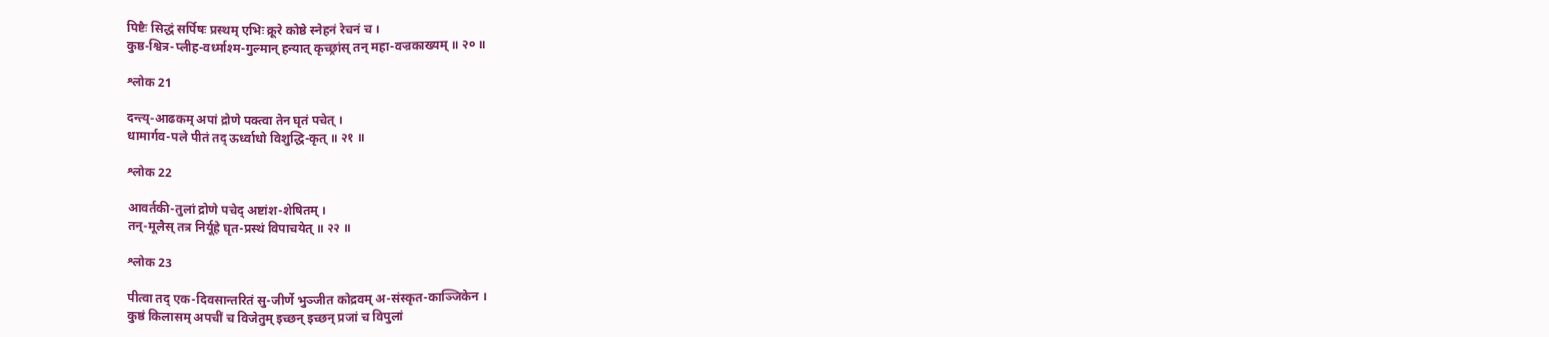पिष्टैः सिद्धं सर्पिषः प्रस्थम् एभिः क्रूरे कोष्ठे स्नेहनं रेचनं च ।
कुष्ठ-श्वित्र-प्लीह-वर्ध्माश्म-गुल्मान् हन्यात् कृच्छ्रांस् तन् महा-वज्रकाख्यम् ॥ २० ॥

श्लोक 21

दन्त्य्-आढकम् अपां द्रोणे पक्त्वा तेन घृतं पचेत् ।
धामार्गव-पले पीतं तद् ऊर्ध्वाधो विशुद्धि-कृत् ॥ २१ ॥

श्लोक 22

आवर्तकी-तुलां द्रोणे पचेद् अष्टांश-शेषितम् ।
तन्-मूलैस् तत्र निर्यूहे घृत-प्रस्थं विपाचयेत् ॥ २२ ॥

श्लोक 23

पीत्वा तद् एक-दिवसान्तरितं सु-जीर्णे भुञ्जीत कोद्रवम् अ-संस्कृत-काञ्जिकेन ।
कुष्ठं किलासम् अपचीं च विजेतुम् इच्छन् इच्छन् प्रजां च विपुलां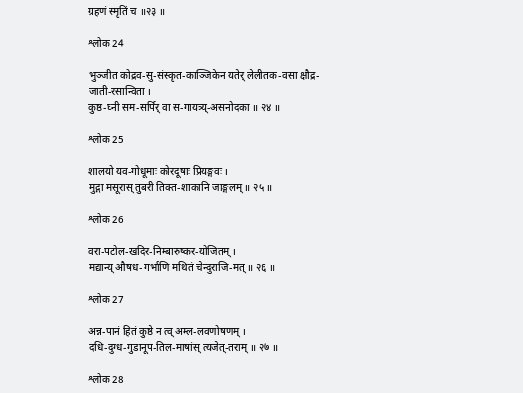ग्रहणं स्मृतिं च ॥२३ ॥

श्लोक 24

भुञ्जीत कोद्रव-सु-संस्कृत-काञ्जिकेन यतेर् लेलीतक-वसा क्षौद्र-जाती-रसान्विता ।
कुष्ठ-घ्नी सम-सर्पिर् वा स-गायत्र्य्-असनोदका ॥ २४ ॥

श्लोक 25

शालयो यव-गोधूमाः कोरदूषाः प्रियङ्गवः ।
मुद्गा मसूरास् तुबरी तिक्त-शाकानि जाङ्गलम् ॥ २५ ॥

श्लोक 26

वरा-पटोल-खदिर-निम्बारुष्कर-योजितम् ।
मद्यान्य् औषध-गर्भाणि मथितं चेन्दुराजि-मत् ॥ २६ ॥

श्लोक 27

अन्न-पानं हितं कुष्ठे न त्व् अम्ल-लवणोषणम् ।
दधि-दुग्ध-गुडानूप-तिल-माषांस् त्यजेत्-तराम् ॥ २७ ॥

श्लोक 28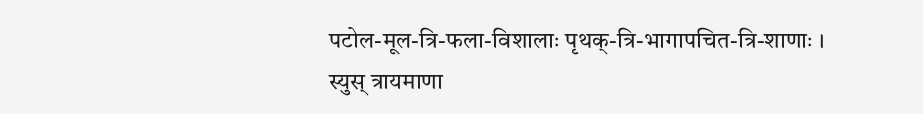पटोल-मूल-त्रि-फला-विशालाः पृथक्-त्रि-भागापचित-त्रि-शाणाः ।
स्युस् त्रायमाणा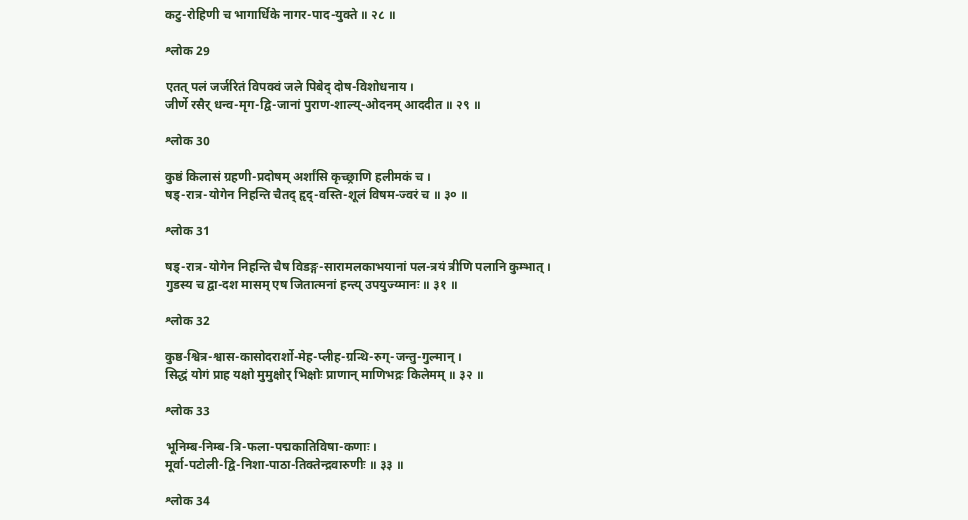कटु-रोहिणी च भागार्धिके नागर-पाद-युक्ते ॥ २८ ॥

श्लोक 29

एतत् पलं जर्जरितं विपक्वं जले पिबेद् दोष-विशोधनाय ।
जीर्णे रसैर् धन्व-मृग-द्वि-जानां पुराण-शाल्य्-ओदनम् आददीत ॥ २९ ॥

श्लोक 30

कुष्ठं किलासं ग्रहणी-प्रदोषम् अर्शांसि कृच्छ्राणि हलीमकं च ।
षड्-रात्र-योगेन निहन्ति चैतद् हृद्-वस्ति-शूलं विषम-ज्वरं च ॥ ३० ॥

श्लोक 31

षड्-रात्र-योगेन निहन्ति चैष विडङ्ग-सारामलकाभयानां पल-त्रयं त्रीणि पलानि कुम्भात् ।
गुडस्य च द्वा-दश मासम् एष जितात्मनां हन्त्य् उपयुज्य्मानः ॥ ३१ ॥

श्लोक 32

कुष्ठ-श्वित्र-श्वास-कासोदरार्शो-मेह-प्लीह-ग्रन्थि-रुग्-जन्तु-गुल्मान् ।
सिद्धं योगं प्राह यक्षो मुमुक्षोर् भिक्षोः प्राणान् माणिभद्रः किलेमम् ॥ ३२ ॥

श्लोक 33

भूनिम्ब-निम्ब-त्रि-फला-पद्मकातिविषा-कणाः ।
मूर्वा-पटोली-द्वि-निशा-पाठा-तिक्तेन्द्रवारुणीः ॥ ३३ ॥

श्लोक 34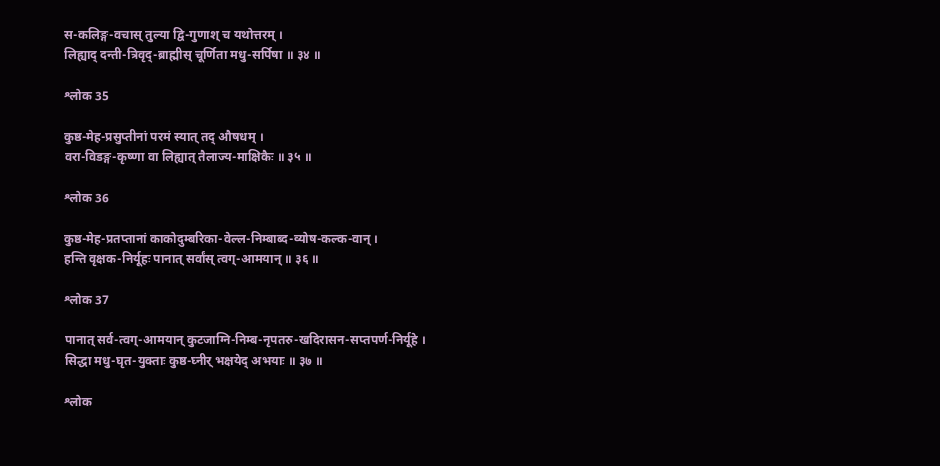स-कलिङ्ग-वचास् तुल्या द्वि-गुणाश् च यथोत्तरम् ।
लिह्याद् दन्ती-त्रिवृद्-ब्राह्मीस् चूर्णिता मधु-सर्पिषा ॥ ३४ ॥

श्लोक 35

कुष्ठ-मेह-प्रसुप्तीनां परमं स्यात् तद् औषधम् ।
वरा-विडङ्ग-कृष्णा वा लिह्यात् तैलाज्य-माक्षिकैः ॥ ३५ ॥

श्लोक 36

कुष्ठ-मेह-प्रतप्तानां काकोदुम्बरिका-वेल्ल-निम्बाब्द-व्योष-कल्क-वान् ।
हन्ति वृक्षक-निर्यूहः पानात् सर्वांस् त्वग्-आमयान् ॥ ३६ ॥

श्लोक 37

पानात् सर्व-त्वग्-आमयान् कुटजाग्नि-निम्ब-नृपतरु-खदिरासन-सप्तपर्ण-निर्यूहे ।
सिद्धा मधु-घृत-युक्ताः कुष्ठ-घ्नीर् भक्षयेद् अभयाः ॥ ३७ ॥

श्लोक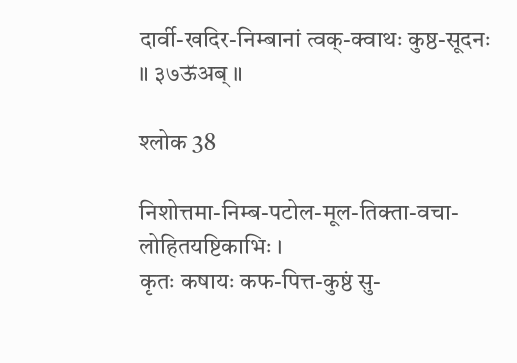दार्वी-खदिर-निम्बानां त्वक्-क्वाथः कुष्ठ-सूदनः ॥ ३७ऊ̆अब् ॥

श्लोक 38

निशोत्तमा-निम्ब-पटोल-मूल-तिक्ता-वचा-लोहितयष्टिकाभिः ।
कृतः कषायः कफ-पित्त-कुष्ठं सु-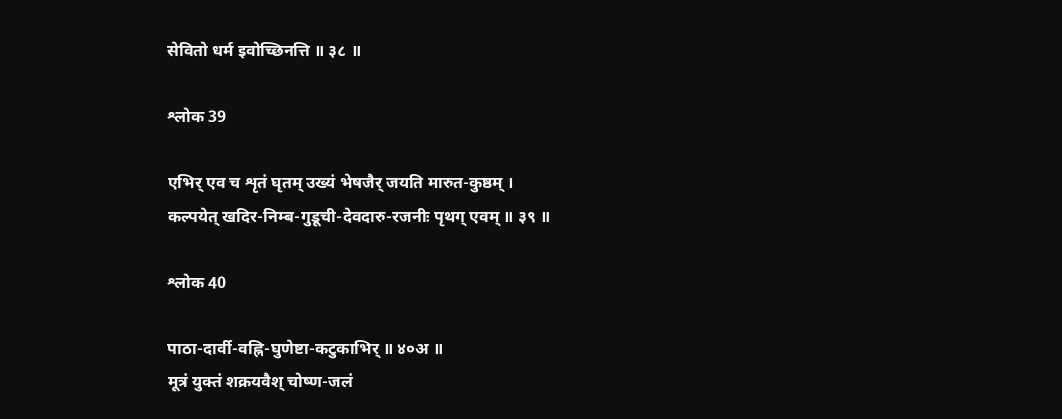सेवितो धर्म इवोच्छिनत्ति ॥ ३८ ॥

श्लोक 39

एभिर् एव च शृतं घृतम् उख्यं भेषजैर् जयति मारुत-कुष्ठम् ।
कल्पयेत् खदिर-निम्ब-गुडूची-देवदारु-रजनीः पृथग् एवम् ॥ ३९ ॥

श्लोक 40

पाठा-दार्वी-वह्नि-घुणेष्टा-कटुकाभिर् ॥ ४०अ ॥
मूत्रं युक्तं शक्रयवैश् चोष्ण-जलं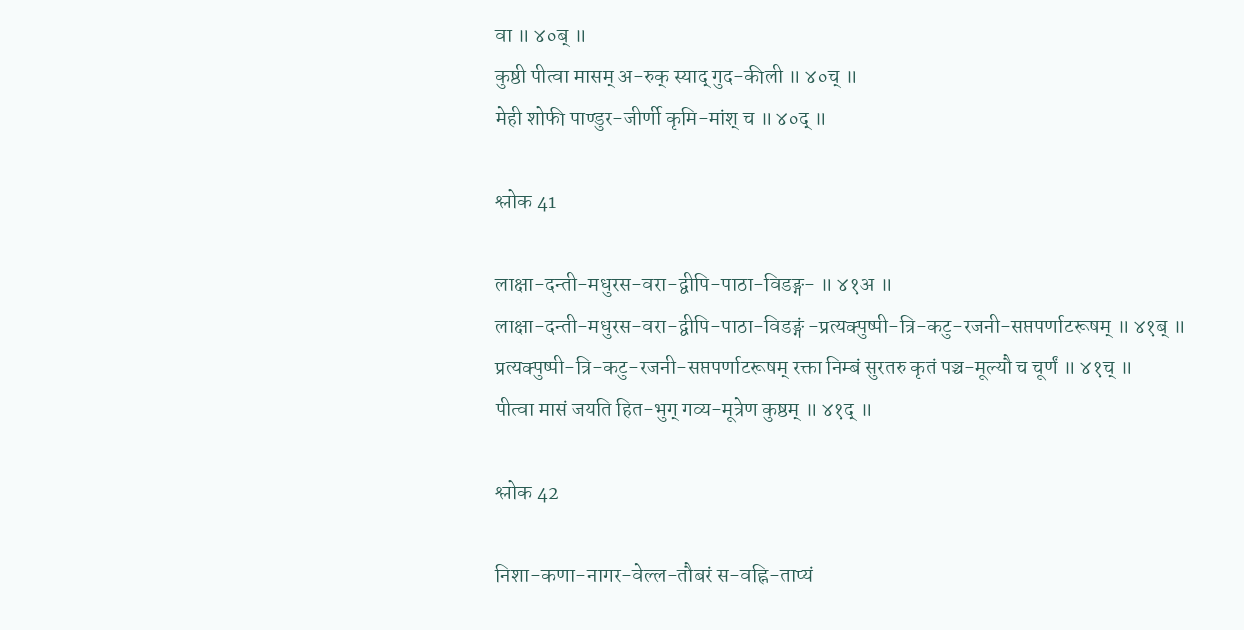वा ॥ ४०ब् ॥
कुष्ठी पीत्वा मासम् अ-रुक् स्याद् गुद-कीली ॥ ४०च् ॥
मेही शोफी पाण्डुर-जीर्णी कृमि-मांश् च ॥ ४०द् ॥

श्लोक 41

लाक्षा-दन्ती-मधुरस-वरा-द्वीपि-पाठा-विडङ्ग- ॥ ४१अ ॥
लाक्षा-दन्ती-मधुरस-वरा-द्वीपि-पाठा-विडङ्गं -प्रत्यक्पुष्पी-त्रि-कटु-रजनी-सप्तपर्णाटरूषम् ॥ ४१ब् ॥
प्रत्यक्पुष्पी-त्रि-कटु-रजनी-सप्तपर्णाटरूषम् रक्ता निम्बं सुरतरु कृतं पञ्च-मूल्यौ च चूर्णं ॥ ४१च् ॥
पीत्वा मासं जयति हित-भुग् गव्य-मूत्रेण कुष्ठम् ॥ ४१द् ॥

श्लोक 42

निशा-कणा-नागर-वेल्ल-तौबरं स-वह्नि-ताप्यं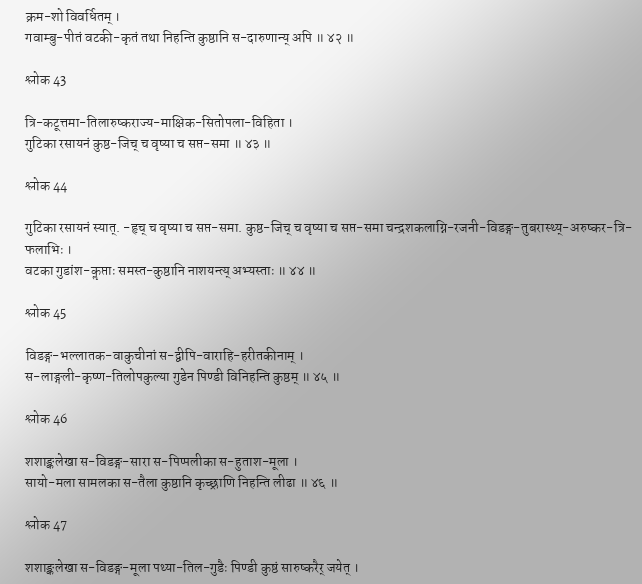क्रम-शो विवर्धितम् ।
गवाम्बु-पीतं वटकी-कृतं तथा निहन्ति कुष्ठानि स-दारुणान्य् अपि ॥ ४२ ॥

श्लोक 43

त्रि-कटूत्तमा-तिलारुष्कराज्य-माक्षिक-सितोपला-विहिता ।
गुटिका रसायनं कुष्ठ-जिच् च वृष्या च सप्त-समा ॥ ४३ ॥

श्लोक 44

गुटिका रसायनं स्यात्. -हृच् च वृष्या च सप्त-समा. कुष्ठ-जिच् च वृष्या च सप्त-समा चन्द्रशकलाग्नि-रजनी-विडङ्ग-तुबरास्थ्य्-अरुष्कर-त्रि-फलाभिः ।
वटका गुडांश-कॢप्ताः समस्त-कुष्ठानि नाशयन्त्य् अभ्यस्ताः ॥ ४४ ॥

श्लोक 45

विडङ्ग-भल्लातक-वाकुचीनां स-द्वीपि-वाराहि-हरीतकीनाम् ।
स-लाङ्गली-कृष्ण-तिलोपकुल्या गुडेन पिण्डी विनिहन्ति कुष्ठम् ॥ ४५ ॥

श्लोक 46

शशाङ्कलेखा स-विडङ्ग-सारा स-पिप्पलीका स-हुताश-मूला ।
सायो-मला सामलका स-तैला कुष्ठानि कृच्छ्राणि निहन्ति लीढा ॥ ४६ ॥

श्लोक 47

शशाङ्कलेखा स-विडङ्ग-मूला पथ्या-तिल-गुडैः पिण्डी कुष्ठं सारुष्करैर् जयेत् ।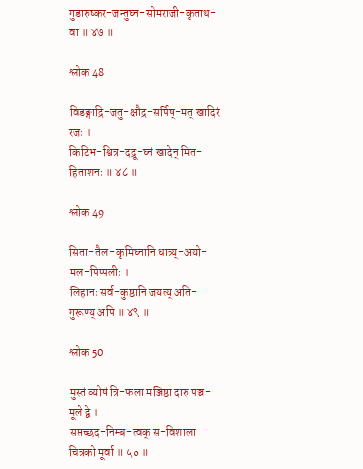गुडारुष्कर-जन्तुघ्न-सोमराजी-कृताथ-वा ॥ ४७ ॥

श्लोक 48

विडङ्गाद्रि-जतु-क्षौद्र-सर्पिष्-मत् खादिरं रजः ।
किटिभ-श्वित्र-दद्रू-घ्नं खादेन् मित-हिताशनः ॥ ४८ ॥

श्लोक 49

सिता-तैल-कृमिघ्नानि धात्र्य्-अयो-मल-पिप्पलीः ।
लिहानः सर्व-कुष्ठानि जयत्य् अति-गुरूण्य् अपि ॥ ४९ ॥

श्लोक 50

मुस्तं व्योषं त्रि-फला मञ्जिष्ठा दारु पञ्च-मूले द्वे ।
सप्तच्छद-निम्ब-त्वक् स-विशाला चित्रको मूर्वा ॥ ५० ॥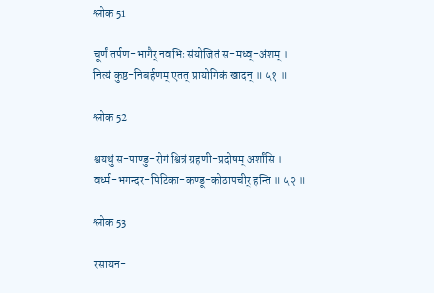श्लोक 51

चूर्णं तर्पण-भागैर् नवभिः संयोजितं स-मध्व्-अंशम् ।
नित्यं कुष्ठ-निबर्हणम् एतत् प्रायोगिकं खादन् ॥ ५१ ॥

श्लोक 52

श्वयथुं स-पाण्डु-रोगं श्वित्रं ग्रहणी-प्रदोषम् अर्शांसि ।
वर्ध्म-भगन्दर-पिटिका-कण्डू-कोठापचीर् हन्ति ॥ ५२ ॥

श्लोक 53

रसायन-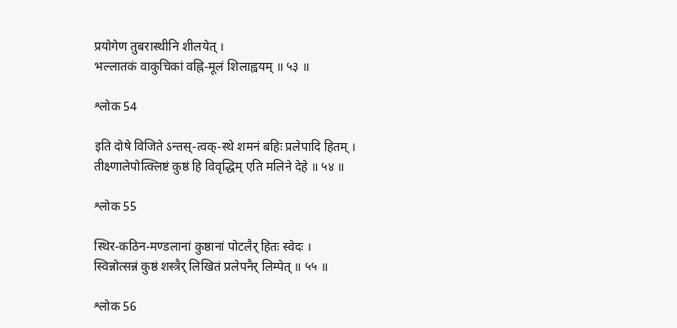प्रयोगेण तुबरास्थीनि शीलयेत् ।
भल्लातकं वाकुचिकां वह्नि-मूलं शिलाह्वयम् ॥ ५३ ॥

श्लोक 54

इति दोषे विजिते ऽन्तस्-त्वक्-स्थे शमनं बहिः प्रलेपादि हितम् ।
तीक्ष्णालेपोत्क्लिष्टं कुष्ठं हि विवृद्धिम् एति मलिने देहे ॥ ५४ ॥

श्लोक 55

स्थिर-कठिन-मण्डलानां कुष्ठानां पोटलैर् हितः स्वेदः ।
स्विन्नोत्सन्नं कुष्ठं शस्त्रैर् लिखितं प्रलेपनैर् लिम्पेत् ॥ ५५ ॥

श्लोक 56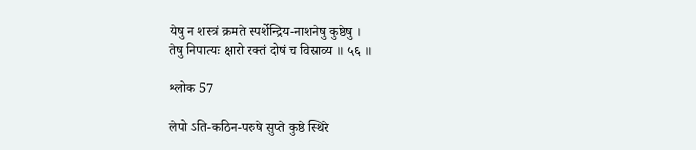येषु न शस्त्रं क्रमते स्पर्शेन्द्रिय-नाशनेषु कुष्ठेषु ।
तेषु निपात्यः क्षारो रक्तं दोषं च विस्राव्य ॥ ५६ ॥

श्लोक 57

लेपो ऽति-कठिन-परुषे सुप्ते कुष्ठे स्थिरे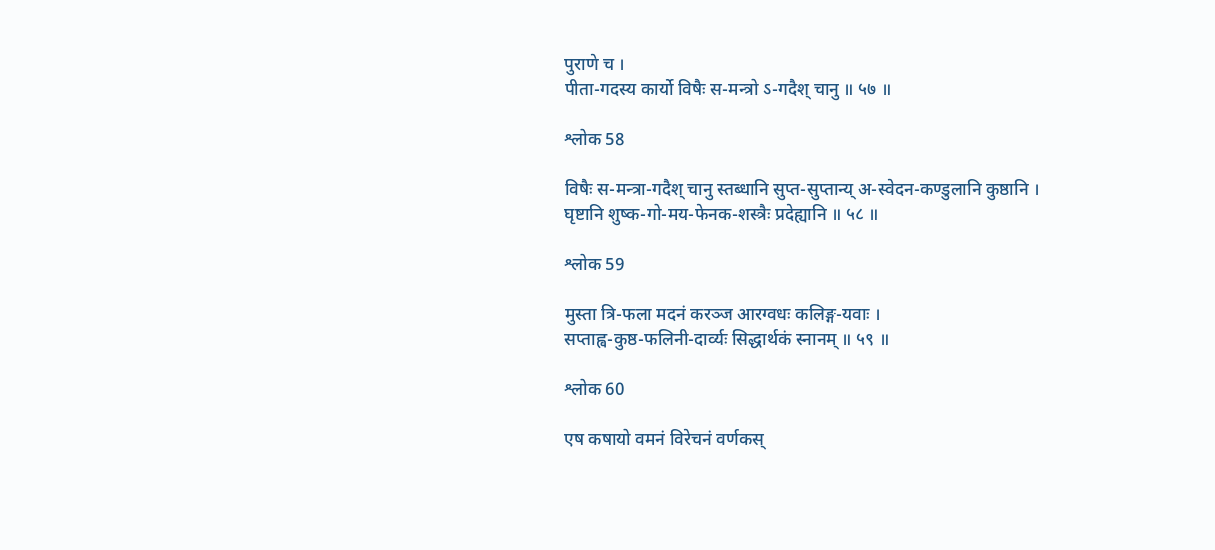पुराणे च ।
पीता-गदस्य कार्यो विषैः स-मन्त्रो ऽ-गदैश् चानु ॥ ५७ ॥

श्लोक 58

विषैः स-मन्त्रा-गदैश् चानु स्तब्धानि सुप्त-सुप्तान्य् अ-स्वेदन-कण्डुलानि कुष्ठानि ।
घृष्टानि शुष्क-गो-मय-फेनक-शस्त्रैः प्रदेह्यानि ॥ ५८ ॥

श्लोक 59

मुस्ता त्रि-फला मदनं करञ्ज आरग्वधः कलिङ्ग-यवाः ।
सप्ताह्व-कुष्ठ-फलिनी-दार्व्यः सिद्धार्थकं स्नानम् ॥ ५९ ॥

श्लोक 60

एष कषायो वमनं विरेचनं वर्णकस्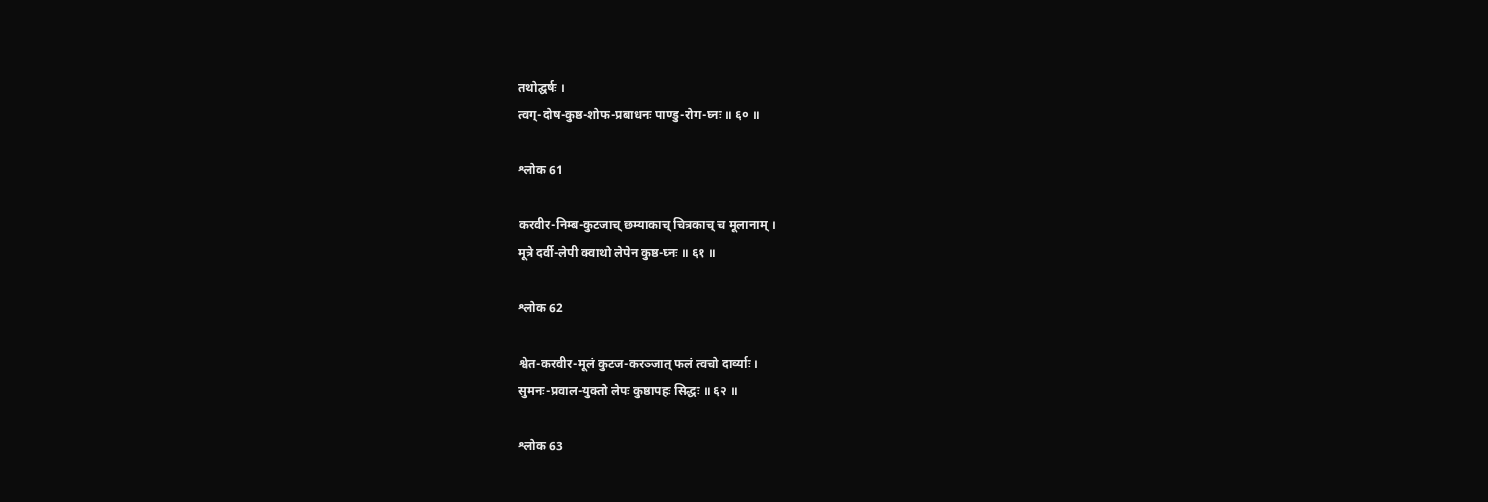तथोद्घर्षः ।
त्वग्-दोष-कुष्ठ-शोफ-प्रबाधनः पाण्डु-रोग-घ्नः ॥ ६० ॥

श्लोक 61

करवीर-निम्ब-कुटजाच् छम्याकाच् चित्रकाच् च मूलानाम् ।
मूत्रे दर्वी-लेपी क्वाथो लेपेन कुष्ठ-घ्नः ॥ ६१ ॥

श्लोक 62

श्वेत-करवीर-मूलं कुटज-करञ्जात् फलं त्वचो दार्व्याः ।
सुमनः-प्रवाल-युक्तो लेपः कुष्ठापहः सिद्धः ॥ ६२ ॥

श्लोक 63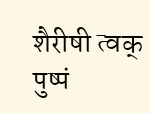शैरीषी त्वक् पुष्पं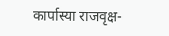कार्पास्या राजवृक्ष-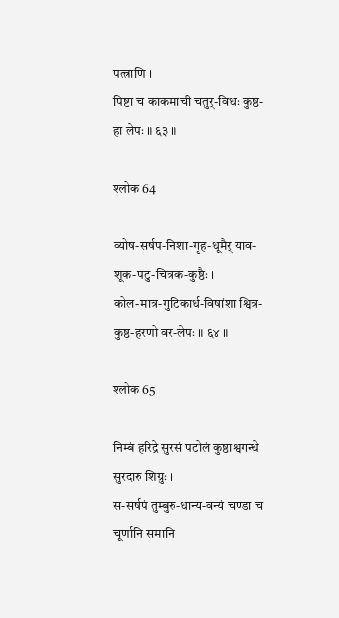पत्त्राणि ।
पिष्टा च काकमाची चतुर्-विधः कुष्ठ-हा लेपः ॥ ६३ ॥

श्लोक 64

व्योष-सर्षप-निशा-गृह-धूमैर् याव-शूक-पटु-चित्रक-कुष्ठैः ।
कोल-मात्र-गुटिकार्ध-विषांशा श्वित्र-कुष्ठ-हरणो वर-लेपः ॥ ६४ ॥

श्लोक 65

निम्बं हरिद्रे सुरसं पटोलं कुष्ठाश्वगन्धे सुरदारु शिग्रुः ।
स-सर्षपं तुम्बुरु-धान्य-वन्यं चण्डा च चूर्णानि समानि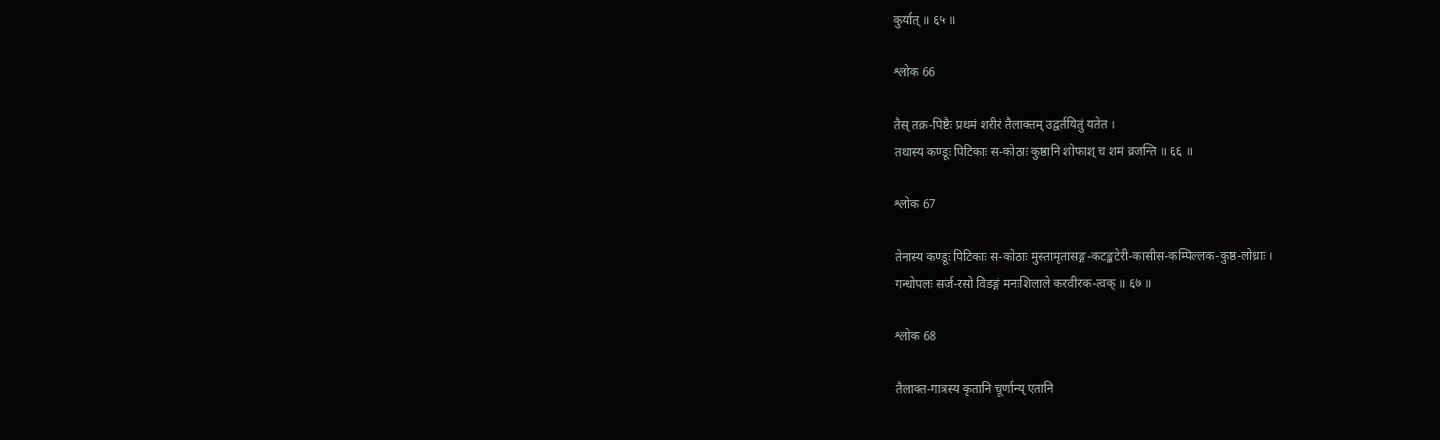कुर्यात् ॥ ६५ ॥

श्लोक 66

तैस् तक्र-पिष्टैः प्रथमं शरीरं तैलाक्तम् उद्वर्तयितुं यतेत ।
तथास्य कण्डूः पिटिकाः स-कोठाः कुष्ठानि शोफाश् च शमं व्रजन्ति ॥ ६६ ॥

श्लोक 67

तेनास्य कण्डूः पिटिकाः स-कोठाः मुस्तामृतासङ्ग-कटङ्कटेरी-कासीस-कम्पिल्लक-कुष्ठ-लोध्राः ।
गन्धोपलः सर्ज-रसो विडङ्गं मनःशिलाले करवीरक-त्वक् ॥ ६७ ॥

श्लोक 68

तैलाक्त-गात्रस्य कृतानि चूर्णान्य् एतानि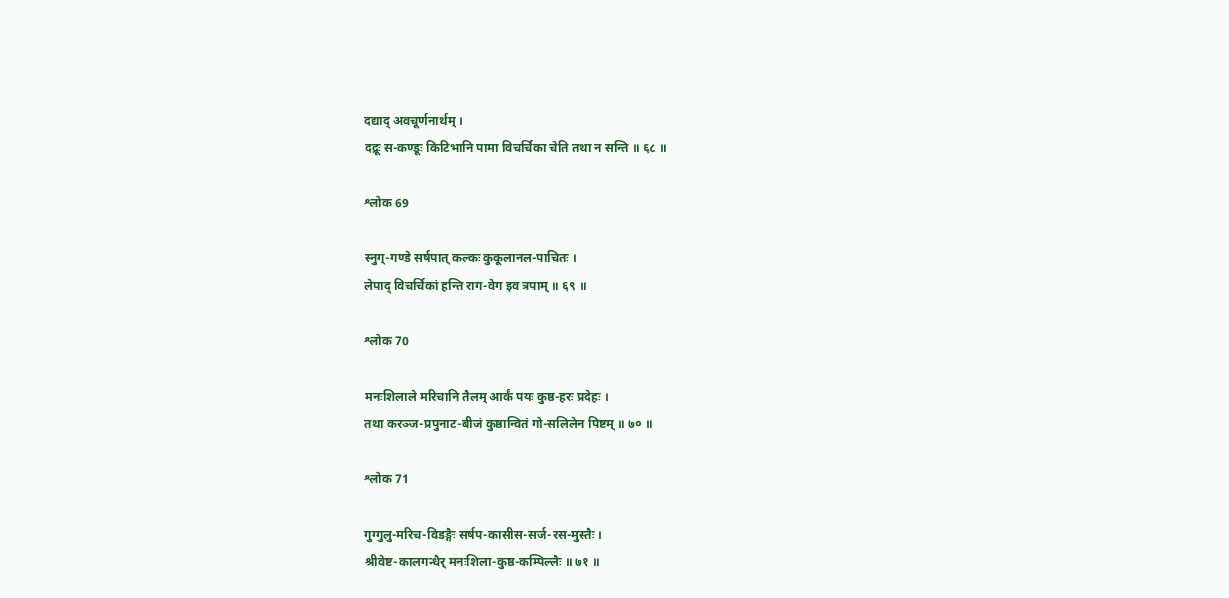दद्याद् अवचूर्णनार्थम् ।
दद्रूः स-कण्डूः किटिभानि पामा विचर्चिका चेति तथा न सन्ति ॥ ६८ ॥

श्लोक 69

स्नुग्-गण्डे सर्षपात् कल्कः कुकूलानल-पाचितः ।
लेपाद् विचर्चिकां हन्ति राग-वेग इव त्रपाम् ॥ ६९ ॥

श्लोक 70

मनःशिलाले मरिचानि तैलम् आर्कं पयः कुष्ठ-हरः प्रदेहः ।
तथा करञ्ज-प्रपुनाट-बीजं कुष्ठान्वितं गो-सलिलेन पिष्टम् ॥ ७० ॥

श्लोक 71

गुग्गुलु-मरिच-विडङ्गैः सर्षप-कासीस-सर्ज-रस-मुस्तैः ।
श्रीवेष्ट-कालगन्धैर् मनःशिला-कुष्ठ-कम्पिल्लैः ॥ ७१ ॥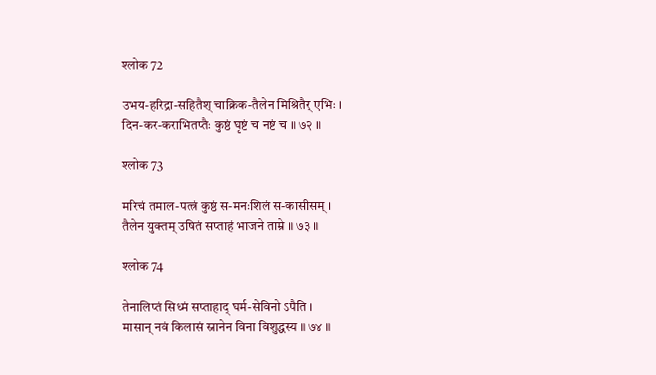श्लोक 72

उभय-हरिद्रा-सहितैश् चाक्रिक-तैलेन मिश्रितैर् एभिः ।
दिन-कर-कराभितप्तैः कुष्ठं घृष्टं च नष्टं च ॥ ७२ ॥

श्लोक 73

मरिचं तमाल-पत्त्रं कुष्ठं स-मनःशिलं स-कासीसम् ।
तैलेन युक्तम् उषितं सप्ताहं भाजने ताम्रे ॥ ७३ ॥

श्लोक 74

तेनालिप्तं सिध्मं सप्ताहाद् घर्म-सेविनो ऽपैति ।
मासान् नवं किलासं स्नानेन विना विशुद्धस्य ॥ ७४ ॥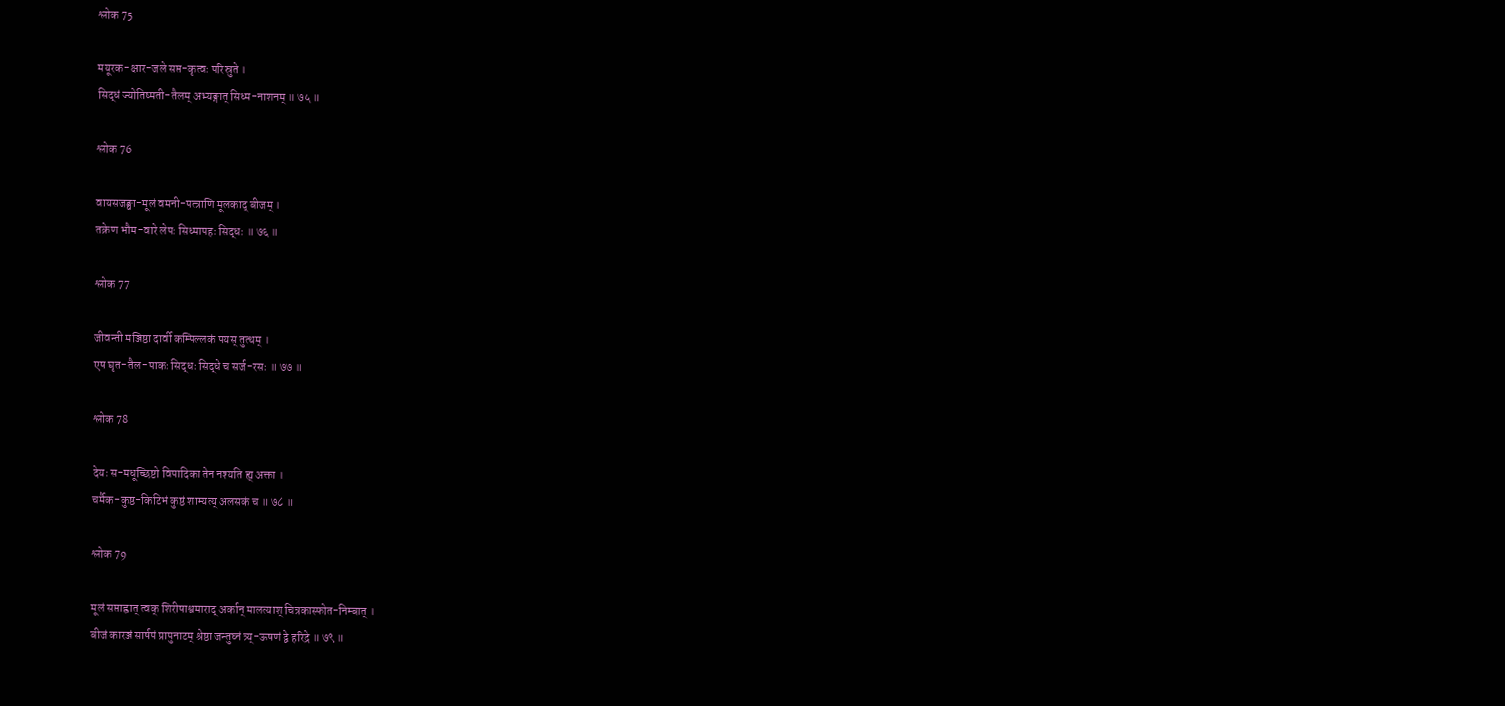श्लोक 75

मयूरक-क्षार-जले सप्त-कृत्वः परिस्रुते ।
सिद्धं ज्योतिष्मती-तैलम् अभ्यङ्गात् सिध्म-नाशनम् ॥ ७५ ॥

श्लोक 76

वायसजङ्घा-मूलं वमनी-पत्त्राणि मूलकाद् बीजम् ।
तक्रेण भौम-वारे लेपः सिध्मापहः सिद्धः ॥ ७६ ॥

श्लोक 77

जीवन्ती मञ्जिष्ठा दार्वी कम्पिल्लकं पयस् तुत्थम् ।
एष घृत-तैल-पाकः सिद्धः सिद्धे च सर्ज-रसः ॥ ७७ ॥

श्लोक 78

देयः स-मधूच्छिष्टो विपादिका तेन नश्यति ह्य् अक्ता ।
चर्मैक-कुष्ठ-किटिभं कुष्ठं शाम्यत्य् अलसकं च ॥ ७८ ॥

श्लोक 79

मूलं सप्ताह्वात् त्वक् शिरीषाश्वमाराद् अर्कान् मालत्याश् चित्रकास्फोत-निम्बात् ।
बीजं कारञ्जं सार्षपं प्रापुनाटम् श्रेष्ठा जन्तुघ्नं त्र्य्-ऊषणं द्वे हरिद्रे ॥ ७९ ॥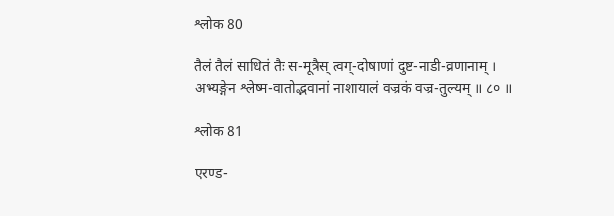श्लोक 80

तैलं तैलं साधितं तैः स-मूत्रैस् त्वग्-दोषाणां दुष्ट-नाडी-व्रणानाम् ।
अभ्यङ्गेन श्लेष्म-वातोद्भवानां नाशायालं वज्रकं वज्र-तुल्यम् ॥ ८० ॥

श्लोक 81

एरण्ड-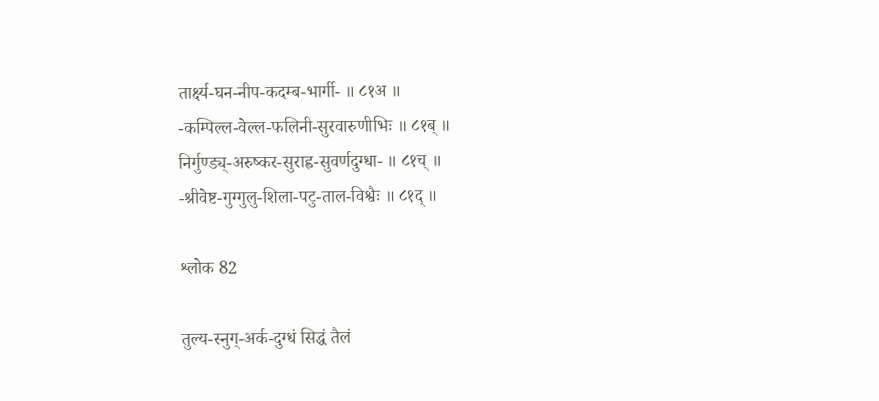तार्क्ष्य-घन-नीप-कदम्ब-भार्गी- ॥ ८१अ ॥
-कम्पिल्ल-वेल्ल-फलिनी-सुरवारुणीभिः ॥ ८१ब् ॥
निर्गुण्ड्य्-अरुष्कर-सुराह्व-सुवर्णदुग्धा- ॥ ८१च् ॥
-श्रीवेष्ट-गुग्गुलु-शिला-पटु-ताल-विश्वैः ॥ ८१द् ॥

श्लोक 82

तुल्य-स्नुग्-अर्क-दुग्धं सिद्धं तैलं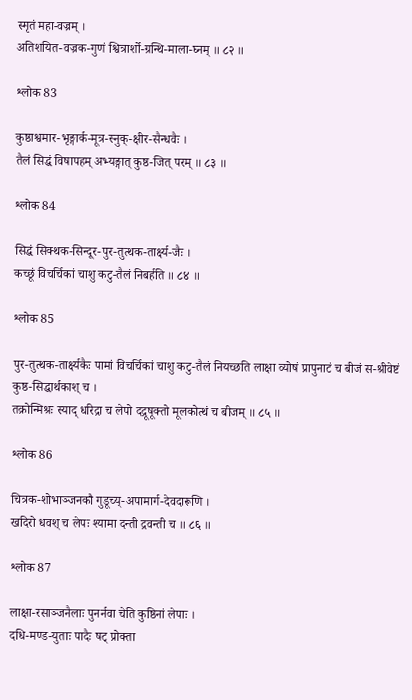स्मृतं महा-वज्रम् ।
अतिशयित-वज्रक-गुणं श्वित्रार्शो-ग्रन्थि-माला-घ्नम् ॥ ८२ ॥

श्लोक 83

कुष्ठाश्वमार-भृङ्गार्क-मूत्र-स्नुक्-क्षीर-सैन्धवैः ।
तैलं सिद्धं विषापहम् अभ्यङ्गात् कुष्ठ-जित् परम् ॥ ८३ ॥

श्लोक 84

सिद्धं सिक्थक-सिन्दूर-पुर-तुत्थक-तार्क्ष्य-जैः ।
कच्छूं विचर्चिकां चाशु कटु-तैलं निबर्हति ॥ ८४ ॥

श्लोक 85

पुर-तुत्थक-तार्क्ष्यकैः पामां विचर्चिकां चाशु कटु-तैलं नियच्छति लाक्षा व्योषं प्रापुनाटं च बीजं स-श्रीवेष्टं कुष्ठ-सिद्धार्थकाश् च ।
तक्रोन्मिश्रः स्याद् धरिद्रा च लेपो दद्रूषूक्तो मूलकोत्थं च बीजम् ॥ ८५ ॥

श्लोक 86

चित्रक-शोभाञ्जनकौ गुडूच्य्-अपामार्ग-देवदारूणि ।
खदिरो धवश् च लेपः श्यामा दन्ती द्रवन्ती च ॥ ८६ ॥

श्लोक 87

लाक्षा-रसाञ्जनैलाः पुनर्नवा चेति कुष्ठिनां लेपाः ।
दधि-मण्ड-युताः पादैः षट् प्रोक्ता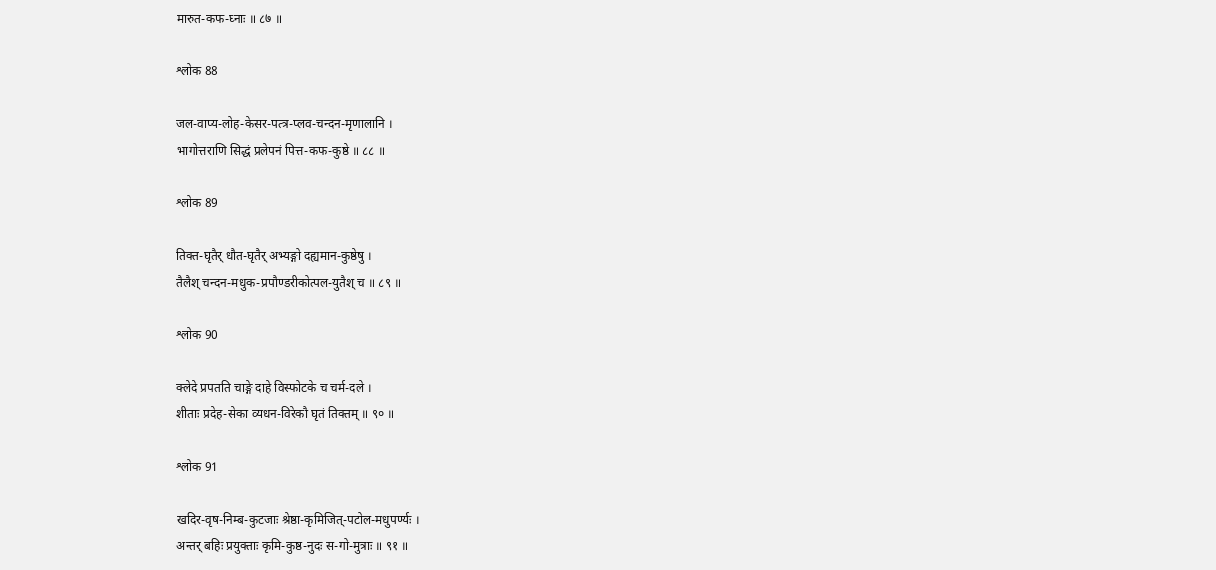मारुत-कफ-घ्नाः ॥ ८७ ॥

श्लोक 88

जल-वाप्य-लोह-केसर-पत्त्र-प्लव-चन्दन-मृणालानि ।
भागोत्तराणि सिद्धं प्रलेपनं पित्त-कफ-कुष्ठे ॥ ८८ ॥

श्लोक 89

तिक्त-घृतैर् धौत-घृतैर् अभ्यङ्गो दह्यमान-कुष्ठेषु ।
तैलैश् चन्दन-मधुक-प्रपौण्डरीकोत्पल-युतैश् च ॥ ८९ ॥

श्लोक 90

क्लेदे प्रपतति चाङ्गे दाहे विस्फोटके च चर्म-दले ।
शीताः प्रदेह-सेका व्यधन-विरेकौ घृतं तिक्तम् ॥ ९० ॥

श्लोक 91

खदिर-वृष-निम्ब-कुटजाः श्रेष्ठा-कृमिजित्-पटोल-मधुपर्ण्यः ।
अन्तर् बहिः प्रयुक्ताः कृमि-कुष्ठ-नुदः स-गो-मुत्राः ॥ ९१ ॥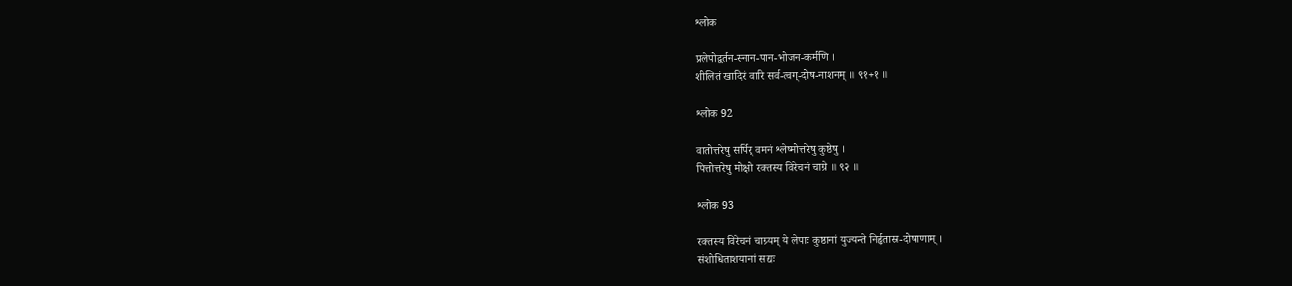श्लोक

प्रलेपोद्वर्तन-स्नान-पान-भोजन-कर्मणि ।
शीलितं खादिरं वारि सर्व-त्वग्-दोष-नाशनम् ॥ ९१+१ ॥

श्लोक 92

वातोत्तरेषु सर्पिर् वमनं श्लेष्मोत्तरेषु कुष्ठेषु ।
पित्तोत्तरेषु मोक्षो रक्तस्य विरेचनं चाग्रे ॥ ९२ ॥

श्लोक 93

रक्तस्य विरेचनं चाग्र्यम् ये लेपाः कुष्ठानां युज्यन्ते निर्हृतास्र-दोषाणाम् ।
संशोधिताशयानां सद्यः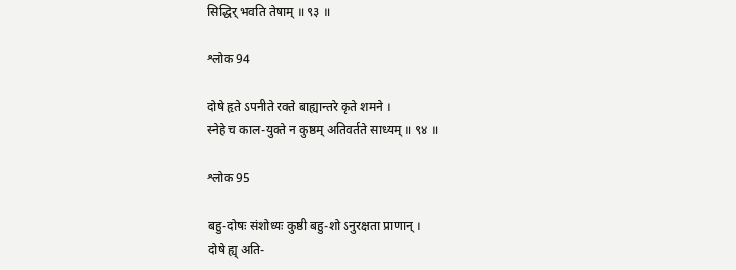सिद्धिर् भवति तेषाम् ॥ ९३ ॥

श्लोक 94

दोषे हृते ऽपनीते रक्ते बाह्यान्तरे कृते शमने ।
स्नेहे च काल-युक्ते न कुष्ठम् अतिवर्तते साध्यम् ॥ ९४ ॥

श्लोक 95

बहु-दोषः संशोध्यः कुष्ठी बहु-शो ऽनुरक्षता प्राणान् ।
दोषे ह्य् अति-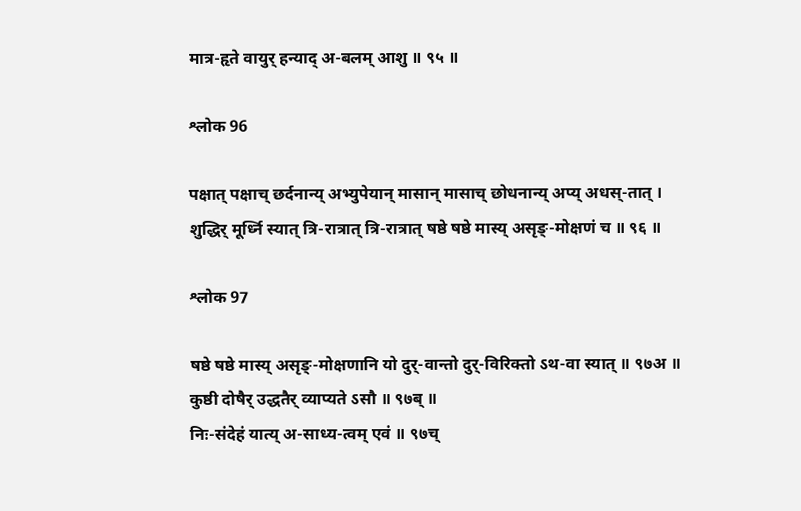मात्र-हृते वायुर् हन्याद् अ-बलम् आशु ॥ ९५ ॥

श्लोक 96

पक्षात् पक्षाच् छर्दनान्य् अभ्युपेयान् मासान् मासाच् छोधनान्य् अप्य् अधस्-तात् ।
शुद्धिर् मूर्ध्नि स्यात् त्रि-रात्रात् त्रि-रात्रात् षष्ठे षष्ठे मास्य् असृङ्-मोक्षणं च ॥ ९६ ॥

श्लोक 97

षष्ठे षष्ठे मास्य् असृङ्-मोक्षणानि यो दुर्-वान्तो दुर्-विरिक्तो ऽथ-वा स्यात् ॥ ९७अ ॥
कुष्ठी दोषैर् उद्धतैर् व्याप्यते ऽसौ ॥ ९७ब् ॥
निः-संदेहं यात्य् अ-साध्य-त्वम् एवं ॥ ९७च्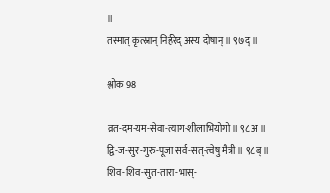॥
तस्मात् कृत्स्नान् निर्हरेद् अस्य दोषान् ॥ ९७द् ॥

श्लोक 98

व्रत-दम-यम-सेवा-त्याग-शीलाभियोगो ॥ ९८अ ॥
द्वि-ज-सुर-गुरु-पूजा सर्व-सत्-त्वेषु मैत्री ॥ ९८ब् ॥
शिव-शिव-सुत-तारा-भास्-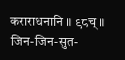कराराधनानि ॥ ९८च् ॥
जिन-जिन-सुत-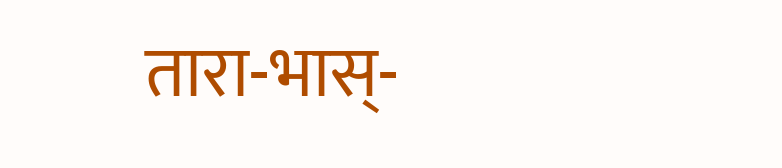तारा-भास्-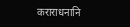कराराधनानि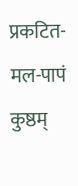प्रकटित-मल-पापं कुष्ठम्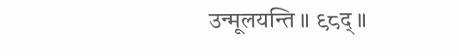उन्मूलयन्ति ॥ ९८द् ॥